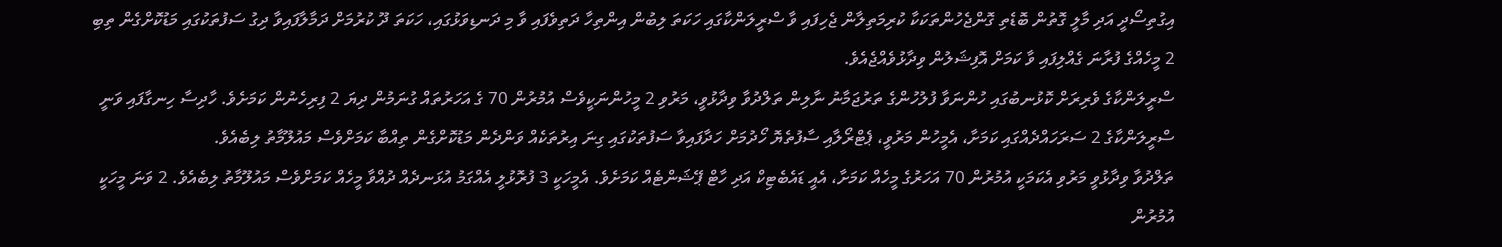އިގުތިސޯދީ އަދި މާލީ ގޮތުން ބޮޑެތި ގޮންޖެހުންތަކަކާ ކުރިމަތިލާން ޖެހިފައި ވާ ސްރީލަންކާގައި ހަކަތަ ލިބުން އިންތިހާ ދަތިވެފައި ވާ މި ދަނޑިވަޅުގައި، ހަކަތަ ދޫ ކުރުމަށް ދަމާލާފައިވާ ދިގު ސަފުތަކުގައި މަޑުކޮށްގެން ތިބި 2 މީހެއްގެ ފުރާނަ ގެއްލިފައި ވާ ކަމަށް އޮފިޝަލުން ވިދާޅުވެއްޖެއެވެ.
ސްރީލަންކާގެ ވެރިރަށް ކޮޅުނބުގައި ހުންނަވާ ފުލުހުންގެ ތަރުޖަމާނު ނާލިން ތަލްދުވާ ވިދާޅުވީ، މަރުވި 2 މީހުންނަކީވެސް އުމުރުން 70 ގެ އަހަރުތައް ގުނަމުން ދިޔަ 2 ފިރިހެނުން ކަމަށެވެ. ހާދިސާ ހިނގާފައި ވަނީ ސްރީލަންކާގެ 2 ސަރަހައްދެއްގައި ކަމަށާ، އެމީހުން މަރުވީ، ޕެޓްރޯލާއި ސާފުތެޔޮ ހޯދުމަށް ހަދާފައިވާ ސަފުތަކުގައި ގިނަ އިރުތަކެއް ވަންދެން މަޑުކޮށްގެން ތިއްބާ ކަމަށްވެސް މައުލޫމާތު ލިބެއެވެ.
ތަލްދުވާ ވިދާޅުވީ މަރުވި އެކަމަކީ އުމުރުން 70 އަހަރުގެ މީހެއް ކަމަށާ، އެއީ ޑައެބެޓިކް އަދި ހާޓް ޕޭޝަންޓެއް ކަމަށެވެ. އެމީހަކީ 3 ފުރޮޅުލީ އެއްގަމު އުޅަނދެއް ދުއްވާ މީހެއް ކަމަށްވެސް މައުލޫމާތު ލިބެއެވެ. 2 ވަނަ މީހަކީ އުމުރުން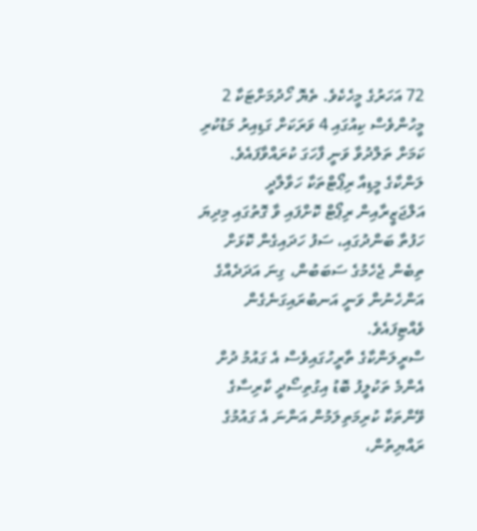72 އަހަރުގެ މީހެކެވެ. ތެޔޮ ހޯދުމަށްޓަކާ 2 މީހުންވެސް ކިއުގައި 4 ވަރަކަށް ގަޑިއިރު މަޑުކުރި ކަމަށް ތަލްދުވާ ވަނީ ފާހަގަ ކުރައްވާފައެވެ.
ލަންކާގެ މީޑިއާ ރިޕޯޓްތަކާ ހަވާލާދީ އަލްޖަޒީރާއިން ރިޕޯޓް ކޮށްފައި ވާ ގޮތުގައި މިދިޔަ ހަފުތާ ބަންދުގައި، ސަފު ހަދައިގެން ކޮޅަށް ތިބެން ޖެހެމުގެ ސަބަބުން، ގިނަ އަދަދެއްގެ އަންހެނުން ވަނީ އަނބުރައިގަނެގެން ވެއްޓިފައެވެ.
ސްރީލަންކާގެ ތާރީހުގައިވެސް އެ ގައުމު ދުށް އެންމެ ތަކުލީފު ބޮޑު އިގުތިސޯދީ ކާރިސާގެ ވޭންތަކާ ކުރިމަތިލަމުން އަންނަ އެ ގައުމުގެ ރައްޔިތުން،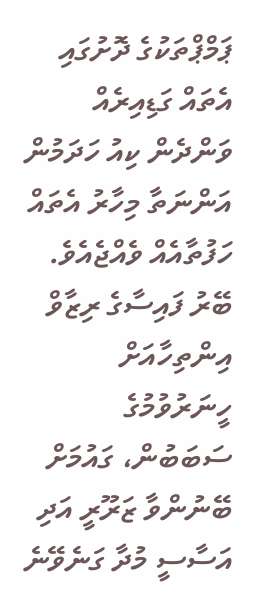ޕަމްޕްތަކުގެ ދޮށުގައި އެތައް ގަޑިއިރެއް ވަންދެން ކިއު ހަދަމުން އަންނަތާ މިހާރު އެތައް ހަފުތާއެއް ވެއްޖެއެވެ. ބޭރު ފައިސާގެ ރިޒާވް އިންތިހާއަށް ހީނަރުވުމުގެ ސަބަބުން، ގައުމަށް ބޭނުންވާ ޒަރޫރީ އަދި އަސާސީ މުދާ ގަނެވޭނެ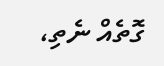ގޮތެއް ނެތި،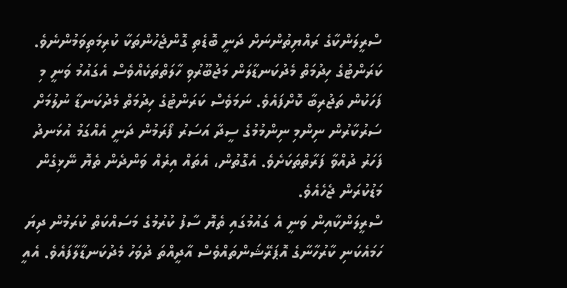ސްރީލަންކާގެ ރައްޔިތުންނަށް ދަނީ ބޮޑެތި ގޮންޖެހުންތަކާ ކުރިމަތިވަމުންނެވެ.
ކަރަންޓުގެ ހިދުމަތް މެދުކަނޑާލަން މަޖުބޫރުވި ހާލަތްތަކެއްވެސް އެގައުމު ވަނީ މި ފަހަކުން ތަޖުރިބާ ކޮށްފައެވެ. ނަމަވެސް ކަރަންޓުގެ ހިދުމަތް މެދުކަނޑާ ނުލުމަށް ސަރުކާރުން ނިންމި ނިންމުމުގެ ސީދާ އަސަރު ފޯރަމުން ދަނީ އެއްގަމު އުޅަނދު ފަހަރު ދުއްވާ ފަރާތްތަކަށެވެ. އެގޮތުން، އެތައް އިރެއް ވަންދެން ތެޔޮ ނޭޅިގެން މަޑުކުރަން ޖެހެއެވެ.
ސްރީލަންކާއިން ވަނީ އެ ގައުމުގައި ތެޔޮ ސާފު ކުރުމުގެ މަސައްކަތް ކުރަމުން ދިޔަ ހަމައެކަނި ކާރުހާނާގެ އޮޕަރޭޝަންތައްވެސް އާދީއްތަ ދުވަހު މެދުކަނޑާލާފައެވެ. އެއީ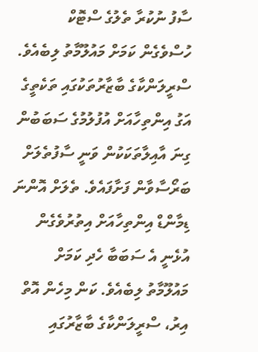ސާފު ނުކުރާ ތެލުގެ ސްޓޮކް ހުސްވެގެން ކަމަށް މައުލޫމާތު ލިބެއެވެ.
ސްރީލަންކާގެ ބާޒާރުތަކުގައި ތަކެތީގެ އަގު އިންތިހާއަށް އުފުލުމުގެ ސަބަބުން ގިނަ އާއިލާތަކަކުން ވަނީ ސާފުތެލަށް ބަރޯސާވާން ފަށާފައެވެ. ތެލަށް އޮންނަ ޑިމާންޑް އިންތިހާއަށް އިތުރުވެގެން އުޅެނީ އެ ސަބަބާ ހެދި ކަމަށް މައުލޫމާތު ލިބެއެވެ. ކަން މިހެން އޮތް އިރު، ސްރީލަންކާގެ ބާޒާރުގައި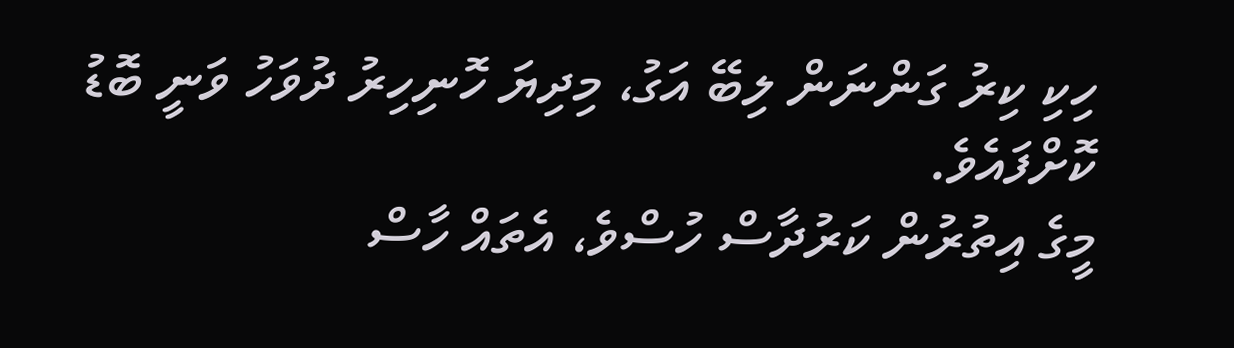ހިކި ކިރު ގަންނަން ލިބޭ އަގު، މިދިޔަ ހޮނިހިރު ދުވަހު ވަނީ ބޮޑު ކޮށްފައެވެ.
މީގެ އިތުރުން ކަރުދާސް ހުސްވެ، އެތައް ހާސް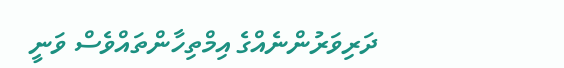ދަރިވަރުންނެއްގެ އިމްތިހާންތައްވެސް ވަނީ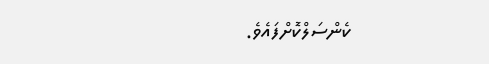ކެންސަލްކޮށްފައެވެ.